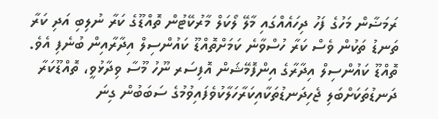ރަމަޟާން މަހުގެ ފަހު ދިހައެއްގައި މާލޭ ލޯކަލް މާރުކޭޓުން ތޮއްޑޫގެ ކަރާ ނުލިބި އަދި ކަރާ ތަނޑު ތަކުން ވެސް ކަރާ ހުސްވާނެ ކަމަށްތޮއްޑޫ ކައުންސިލް އިދާރާއިން ބުނެފި އެވެ.
ތޮއްޑޫ ކައުންސިލް އިދާރާގެ އިންފޮމޭޝަން އޮފިސަރ ނޫހު މޫސާ ވިދާޅުވީ، ތޮއްޑޫކަރާ ދަނޑުތަކަށްބަލި ޖެހިދަނޑުތަކާއިކަރާހަލާކުވެފައިވުމުގެ ސަބަބުން ގިނަ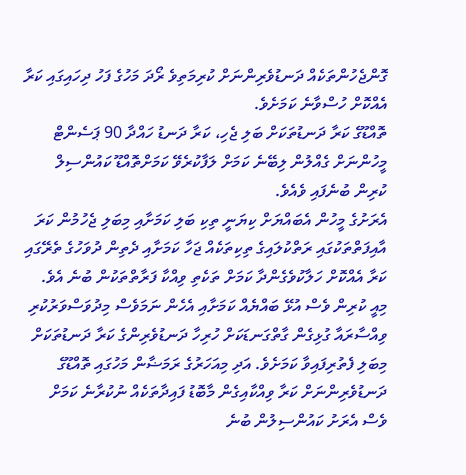ގޮންޖެހުންތަކެއް ދަނޑުވެރިންނަށް ކުރިމަތިވެ ރޯދަ މަހުގެ ފަހު ދިހައިގައި ކަރާ އެއްކޮށް ހުސްވާނެ ކަމަށެވެ.
ތޮއްޑޫގެ ކަރާ ދަނޑުތަކަށް ބަލި ޖެހި، ކަރާ ދަނޑު ހައްދާ 90 ޕަސެންޓް މީހުންނަށް ގެއްލުން ލިބޭނެ ކަމަށް ލަފާކުރެވޭ ކަމަށްތޮއްޑޫ ކައުންސިލް ކުރިން ބުނެފައި ވެއެވެ.
އެރަށުގެ މީހުން އެބައްޔަށް ކިޔަނީ ތިކި ބަލި ކަމަށާއި މިބަލި ޖެހުމުން ކަރަ އާއިފަތްތަކުގައި ރަތްކުލައިގެ ތިކިތަކެއް ޖަހާ ކަމަށާއި ދެތިން ދުވަހުގެ ތެރޭގައި ކަރާ އެއްކޮށް ހަލާކުވެގެންދާ ކަމަށް ތަކެތި ވިއްކާ ފަރާތްތަކުން ބުނެ އެވެ.
މިއީ ކުރިން ވެސް އުޅޭ ބައްޔެއް ކަމަށާއި އެހެން ނަމަވެސް މިދުވަސްވަރުކުރި ވިއްސާރައާ ގުޅިގެން ގާތްގަނޑަކަށް ހުރިހާ ދަނޑުވެރިންގެ ކަރާ ދަނޑުތަކަށް މިބަލި ފެތުރިފައިވާ ކަމަށެވެ. އަދި މިއަހަރުގެ ރަމަޟާން މަހުގައި ތޮއްޑޫގެ ދަނޑުވެރިންނަށް ކަރާ ވިއްކާއިގެން މާބޮޑު ފައިދާތަކެއް ނުކުރާނެ ކަމަށް ވެސް އެރަށު ކައުންސިލުން ބުނެ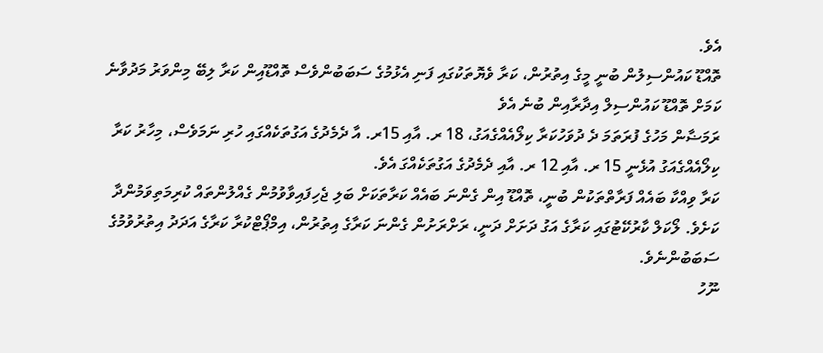އެވެ.
ތޮއްޑޫ ކައުންސިލުން ބުނީ މީގެ އިތުރުން، ކަރާ ވެޔޮތަކުގައި ފަނި އެޅުމުގެ ސަބަބުންވެސް ތޮއްޑޫއިން ކަރާ ލިބޭ މިންވަރު މަދުވާނެ ކަމަށް ތޮއްޑޫ ކައުންސިލް އިދާރާއިން ބުނެ އެވެ
ރަމަޟާން މަހުގެ ފުރަތަމަ ދެ ދުވަހުކަރާ ކިލޯއެއްގެއަގު، 18 ރ. އާއި 15ރ. އާ ދެމެދުގެ އަގުތަކެއްގައި ހުރި ނަމަވެސް، މިހާރު ކަރާ ކިލޯއެއްގެއަގު އުޅެނީ 15 ރ. އާއި 12 ރ. އާއި ދެމެދުގެ އަގުތަކެއްގަ އެވެ.
ކަރާ ވިއްކާ ބައެއް ފަރާތްތަކުން ބުނީ، ތޮއްޑޫ އިން ގެންނަ ބައެއް ކަރާތަކަށް ބަލި ޖެހިފައިވާވުމުން ގެއްލުންތައް ކުރިމަތިވަމުންދާ ކަށެވެ. ލޯކަލް ކާރުކޭޓުގައި ކަރާގެ އަގު ދަށަށް ދަނީ، ރަށްރަށުން ގެންނަ ކަރާގެ އިތުރުން، އިމްޕޯޓްކުރާ ކަރާގެ އަދަދު އިތުރުވުމުގެ ސަބަބުންނެވެ.
ނޫހު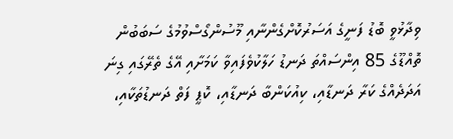ވިދާޅުވީ ބޮޑު ފަނީގެ އަސަރުކޮށްގެންނާއި މޫސުންގޯސްވުމުގެ ސަބަބުން ތޮއްޑޫގެ 85 އިންސައްތަ ދަނޑު ހަލާކުވެފައިވާ ކަމަށާއި އޭގެ ތެރޭގައި ގިނަ އަދަދެއްގެ ކަރާ ދަނޑާއި، ކިއުކަންބާ ދަނޑާއި، ކޮޕީ ފަތް ދަނޑުތަކާއި،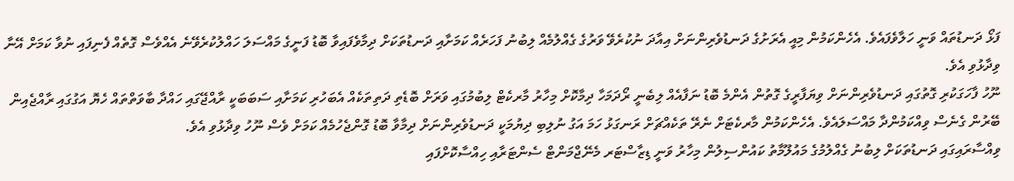ފަޅޯ ދަނޑުތައް ވަނީ ހަލާވެފައެވެ. އެހެންކަމުން މިއީ އެރަށުގެ ދަނޑުވެރިންނަށް އިއާދަ ނުކުރެވޭ ވަރުގެ ގެއްލުމެއް ލިބުނު ފަހަރެއް ކަމަށާއި ދަނޑުތަކަށް ދިމާވެފައިވާ ބޮޑު ފަނީގެ މައްސަލަ ހައްލުކުރެވޭނެ އެއްވެސް ގޮތެއް ފެނިފައި ނުވާ ކަމަށް އޭނާ ވިދާޅުވި އެވެ.
ނޫހު ފާހަގަކުރި ގޮތުގައި ދަނޑުވެރިންނަށް ވިޔަފާރީގެ ގޮތުން އެންމެ ބޮޑު ނަފާއެއް ލިބެނީ ރޯދަމަހާ ދިމާކޮށް މިހާރު މާރކެޓް ލިބުމުގައި ވަރަށް ބޮޑެތި ދަތިތަކެއް އެބަހުރި ކަމަށާއި ސަބަބަކީ ރާއްޖޭގައި ހައްދާ ބާވަތްތައް ހެޔޮ އަގުގައި ރާއްޖެއިން ބޭރުން ގެނެސް ވިއްކަމުންދާ މައްސަލައެވެ. އެހެންކަމުން މާރކެޓަށް ނެރޭ ތަކެއްޗަށް ރަނގަޅު ހަމަ އަގު ނުލިބި ދިޔުމަކީ ދަނޑުވެރިންނަށް ދިމާވާ ބޮޑު ގޮންޖެހުމެއް ކަމަށް ވެސް ނޫހު ވިދާޅުވި އެވެ.
ވިއްސާރައިގައި ދަނޑުތަކަށް ލިބުނު ގެއްލުމުގެ މައުލޫމާތު ކައުންސިލުން މިހާރު ވަނީ ޑިޒާސްޓަރ މެނޭޖްމަންޓް ސެންޓަރާއި ހިއްސާކޮށްފައި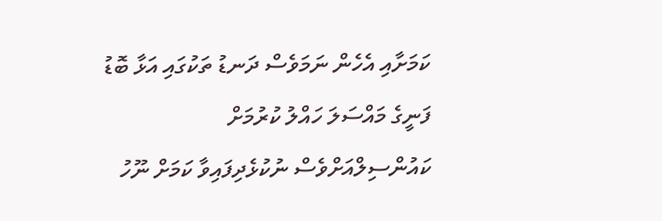ކަމަށާއި އެހެން ނަމަވެސް ދަނޑު ތަކުގައި އަޅާ ބޮޑު ފަނީގެ މައްސަލަ ހައްލު ކުރުމަށް ކައުންސިލްއަށްވެސް ނުކުޅެދިފައިވާ ކަމަށް ނޫހު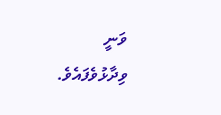ވަނީ ވިދާޅުވެފައެވެ.